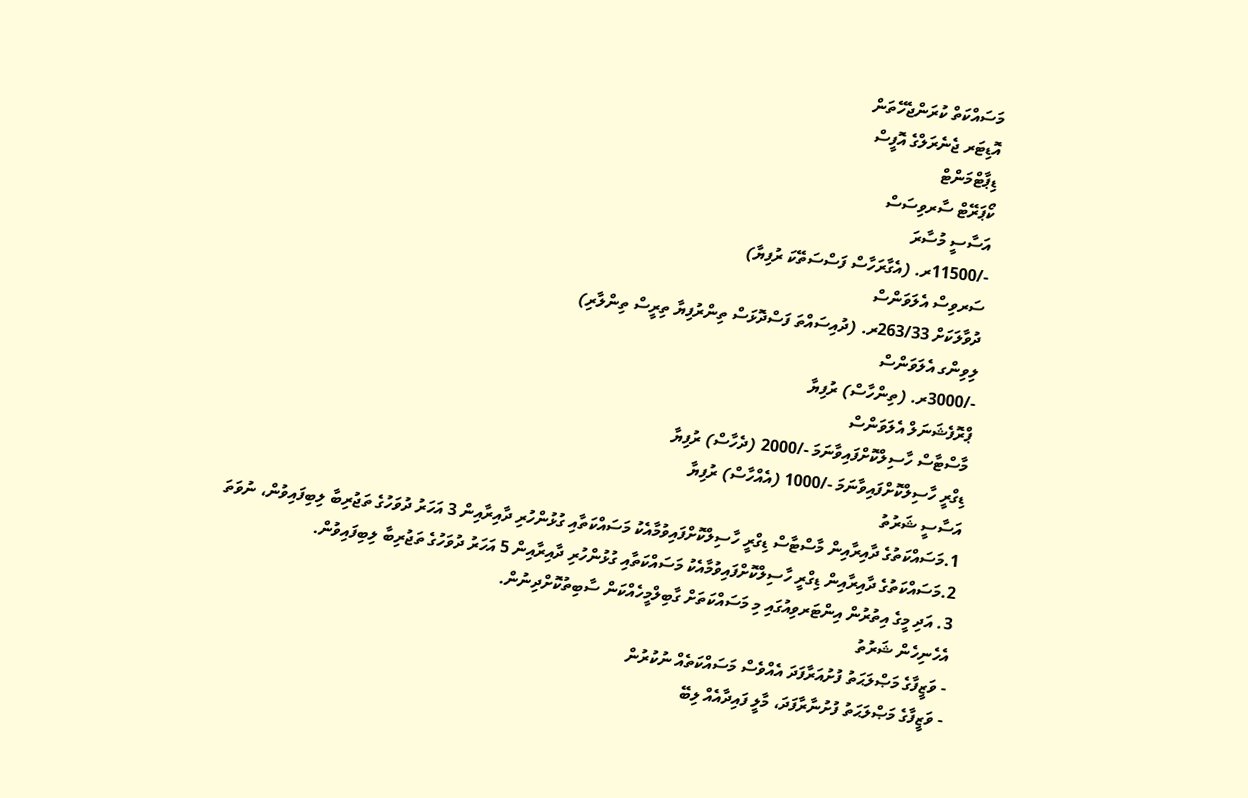މަސައްކަތް ކުރަންޖެހޭތަން
އޮޑިޓަރ ޖެނެރަލްގެ އޮފީސް
ޑިޕާޓްމަންޓް
ކޯޕަރޭޓް ސާރވިސަސް
އަސާސީ މުސާރަ
-/11500ރ. (އެގާރަހާސް ފަސްސަތޭކަ ރުފިޔާ)
ސަރވިސް އެލަވަންސް
ދުވާލަކަށް 263/33ރ. (ދުއިސައްތަ ފަސްދޮޅަސް ތިންރުފިޔާ ތިރީސް ތިންލާރި)
ލިވިންގ އެލަވަންސް
-/3000ރ. (ތިންހާސް) ރުފިޔާ
ޕްރޮފެޝަނަލް އެލަވަންސް
މާސްޓާސް ހާސިލްކޮށްފައިވާނަމަ -/2000 (ދެހާސް) ރުފިޔާ
ޑިގްރީ ހާސިލްކޮށްފައިވާނަމަ -/1000 (އެއްހާސް) ރުފިޔާ
އަސާސީ ޝަރުތު
1.މަސައްކަތުގެ ދާއިރާއިން މާސްޓާސް ޑިގްރީ ހާސިލްކޮށްފައިވުމާއެކު މަސައްކަތާއި ގުޅުންހުރި ދާއިރާއިން 3 އަހަރު ދުވަހުގެ ތަޖުރިބާ ލިބިފައިވުން، ނުވަތަ
2.މަސައްކަތުގެ ދާއިރާއިން ޑިގްރީ ހާސިލްކޮށްފައިވުމާއެކު މަސައްކަތާއި ގުޅުންހުރި ދާއިރާއިން 5 އަހަރު ދުވަހުގެ ތަޖުރިބާ ލިބިފައިވުން.
3. އަދި މީގެ އިތުރުން އިންޓަރވިއުގައި މި މަސައްކަތަށް ގާބިލްމީހެއްކަން ސާބިތުކޮށްދިނުން.
އެހެނިހެން ޝަރުތު
- ވަޒީފާގެ މަޞްލަޙަތު ފުށުއަރާފަދަ އެއްވެސް މަސައްކަތެއް ނުކުރުން
- ވަޒީފާގެ މަޞްލަޙަތު ފުށުނާރާފަދަ، މާލީ ފައިދާއެއް ލިބޭ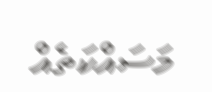މަސައްކަތެއް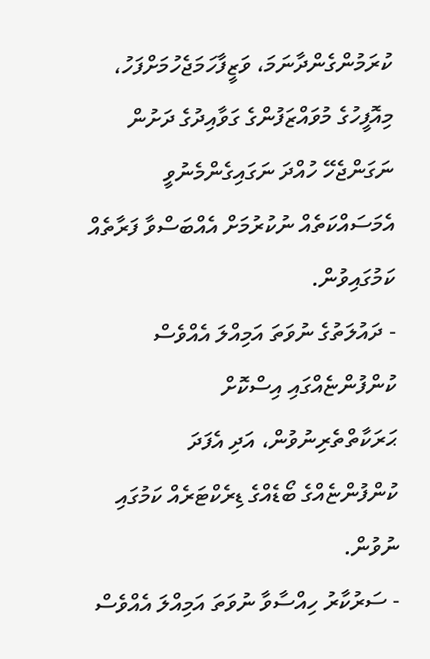ކުރަމުންގެންދާނަމަ، ވަޒީފާހަމަޖެހުމަށްފަހު، މިއޮފީހުގެ މުވައްޒަފުންގެ ގަވާއިދުގެ ދަށުން ނަގަންޖެހޭ ހުއްދަ ނަގައިގެންމެނުވީ އެމަސައްކަތެއް ނުކުރުމަށް އެއްބަސްވާ ފަރާތެއް ކަމުގައިވުން.
- ދައުލަތުގެ ނުވަތަ އަމިއްލަ އެއްވެސް ކުންފުންޏެއްގައި އިސްކޮށް ޙަރަކާތްތެރިނުވުން، އަދި އެފަދަ ކުންފުންޏެއްގެ ބޯޑެއްގެ ޑިރެކްޓަރެއް ކަމުގައި ނުވުން.
- ސަރުކާރު ހިއްސާވާ ނުވަތަ އަމިއްލަ އެއްވެސް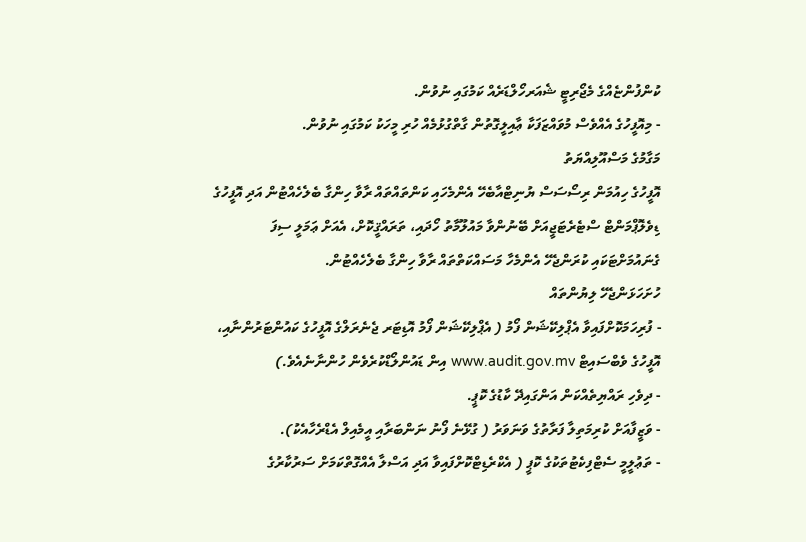ކުންފުންޏެއްގެ މެޖޯރިޓީ ޝެއަރހޯލްޑަރެއް ކަމުގައި ނުވުން.
- މިއޮފީހުގެ އެއްވެސް މުވައްޒަފަކާ ޢާއިލީގޮތުން ގާތްގުޅުމެއް ހުރި މީހަކު ކަމުގައި ނުވުން.
މަގާމުގެ މަސްއޫލިއްޔަތު
އޮފީހުގެ ހިއުމަން ރިސޯސަސް ޔުނިޓްއާބެހޭ އެންމެހައި ކަންތައްތައް ރާވާ ހިންގާ ބެލެހެއްޓުން އަދި އޮފީހުގެ ޑިވެލޮޕްމަންޓް ސްޓެރެޓަޖީއަށް ބޭނުންވާ މައުލޫމާތު ހޯދައި، ތަރައްޤީކޮށް، އެއަށް ޢަމަލީ ސިފަ ގެނައުމަށްޓަކައި ކުރަންޖެހޭ އެންމެހާ މަސައްކަތްތައް ރާވާ ހިންގާ ބެލެހެއްޓުން.
ހުށަހަޅަންޖެހޭ ލިޔުންތައް
- ފުރިހަމަކޮށްފައިވާ އެޕްލިކޭޝަން ފޯމު ( އެޕްލިކޭޝަން ފޯމު އޮޑިޓަރ ޖެނެރަލްގެ އޮފީހުގެ ކައުންޓަރުންނާއި، އޮފީހުގެ ވެބްސައިޓް www.audit.gov.mv އިން ޑައުންލޯޑްކުރެވެން ހުންނާނެއެވެ.)
- ދިވެހި ރައްޔިތެއްކަން އަންގައިދޭ ކާޑުގެ ކޮޕީ.
- ވަޒީފާއަށް ކުރިމަތިލާ ފަރާތުގެ ވަނަވަރު ( ގުޅޭނެ ފޯނު ނަންބަރާއި އީމެއިލް އެޑްރެހާއެކު).
- ތަޢުލީމީ ސެޓްފިކެޓުތަކުގެ ކޮޕީ ( އެކްރެޑިޓްކޮށްފައިވާ އަދި އަސްލާ އެއްގޮތްކަމަށް ސަރުކާރުގެ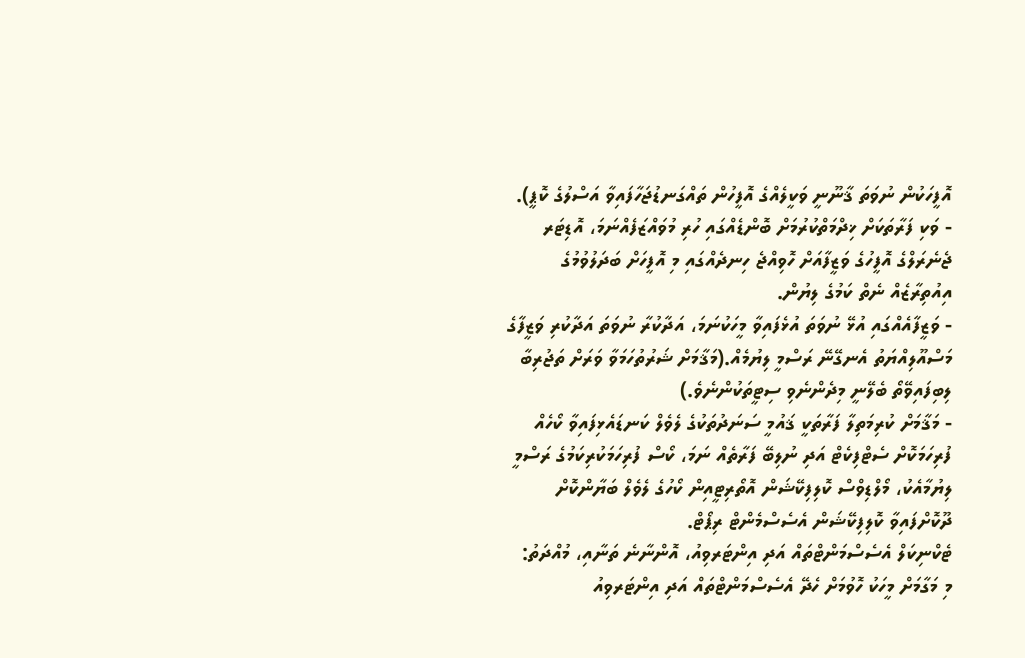އޮފީހަކުން ނުވަތަ ޤާނޫނީ ވަކީލެއްގެ އޮފީހުން ތައްގަނޑުޖަހާފައިވާ އަސްލުގެ ކޮޕީ).
- ވަކި ފަރާތަކަށް ޚިދްމަތްކުރުމަށް ބޮންޑެއްގައި ހުރި މުވައްޒަފެއްނަމަ، އޮޑިޓަރ ޖެނެރަލްގެ އޮފީހުގެ ވަޒީފާއަށް ހޮވިއްޖެ ހިނދެއްގައި މި އޮފީހަށް ބަދަލުވުމުގެ އިއުތިރާޒެއް ނެތް ކަމުގެ ލިޔުން.
- ވަޒީފާއެއްގައި އުޅޭ ނުވަތަ އުޅެފައިވާ މީހަކުނަމަ، އަދާކުރާ ނުވަތަ އަދާކުރި ވަޒީފާގެ މަސްއޫލިއްޔަތު އެނގޭނޭ ރަސްމީ ލިޔުމެއް.(މަޤާމަށް ޝަރުތުހަމަވާ ވަރަށް ތަޖުރިބާ ލިބިފައިވޭތޯ ބެލޭނީ މިދެންނެވި ސިޓީތަކުންނެވެ.)
- މަޤާމަށް ކުރިމަތިލާ ފަރާތަކީ ޤައުމީ ސަނަދުތަކުގެ ލެވެލް ކަނޑައެޅިފައިވާ ކޯހެއް ފުރިހަމަކޮށް ސެޓްފިކެޓް އަދި ނުލިބޭ ފަރާތެއް ނަމަ، ކޯސް ފުރިހަމަކުރިކަމުގެ ރަސްމީ ލިޔުމާއެކު، މޯލްޑިވްސް ކޮލިފިކޭޝަން އޮތޯރިޓީއިން ކޯހުގެ ލެވެލް ބަޔާންކޮށް ދޫކޮށްފައިވާ ކޮލިފިކޭޝަން އެސެސްމެންޓް ރިޕޯޓް.
ޓެކްނިކަލް އެސެސްމަންޓްތައް އަދި އިންޓަރވިއު، އޮންނާނެ ތަނާއި، މުއްދަތު:
މި މަގާމަށް މީހަކު ހޮވުމަށް ހެދޭ އެސެސްމަންޓްތައް އަދި އިންޓަރވިއު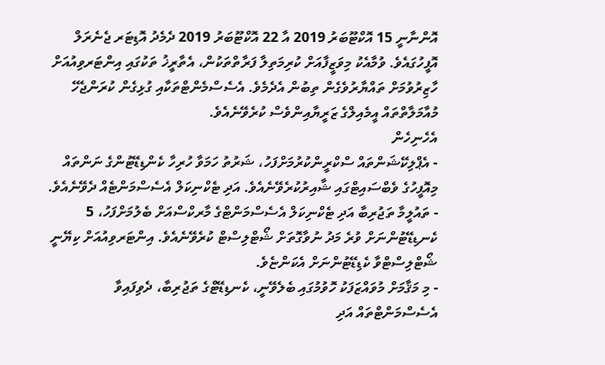އޮންނާނީ 15 އޮކްޓޫބަރު 2019 އާ 22 އޮކްޓޫބަރު 2019 ދެމެދު އޮޑިޓަރ ޖެނެރަލް އޮފީހުގައެވެ. ވުމާއެކު މިވަޒީފާއަށް ކުރިމަތިލާ ފަރާތްތަކުން، އެތާރީޚު ތަކުގައި އިންޓަރވިއުއަށް ހާޒިރުވުމަށް ތައްޔާރުވެގެން ތިބުން އެދެމެވެ. އެސެސްމެންޓްތަކާއި ގުޅިގެން ކުރަންޖެހޭ މުއާމަލާތްތައް އީމެއިލްގެ ޒަރީޔާއިންވެސް ކުރެވޭނެއެވެ.
އެހެނިހެން
- އެޕްލިކޭޝަންތައް ސްކްރީންކުރުމަށްފަހު، ޝަރުތު ހަމަވާ ހުރިހާ ކެންޑިޑޭޓުންގެ ނަންތައް މިއޮފީހުގެ ވެބްސައިޓްގައި ޝާއިރުކުރެވޭނެއެވެ. އަދި ޓެކްނިކަލް އެސެސްމަންޓެއް ދެވޭނެއެވެ.
- ތައުލީމާ ތަޖުރިބާ އަދި ޓެކްނިކަލް އެސެސްމަންޓްގެ މާރކްސްއަށް ބެލުމަށްފަހު، 5 ކެނޑިޑޭޓުންނަށް ވުރެ މަދު ނުވާގޮތަށް ޝޯޓްލިސްޓް ކުރެވޭނެއެވެ. އިންޓަރވިއުއަށް ކިޔޭނީ ޝޯޓްލިސްޓްވާ ކެޑިޑޭޓުންނަށް އެކަންޏެވެ.
- މި މަޤާމަށް މުވައްޒަފަކު ހޮވުމުގައި ބެލެވޭނީ، ކެނޑިޑޭޓްގެ ތަޖުރިބާ، ދެވިފައިވާ އެސެސްމަންޓްތައް އަދި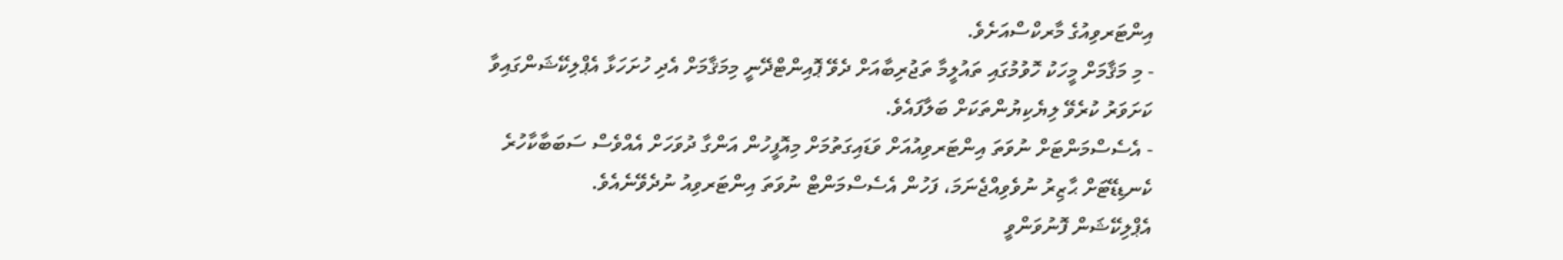އިންޓަރވިއުގެ މާރކްސްއަށެވެ.
- މި މަޤާމަށް މީހަކު ހޮވުމުގައި ތައުލީމާ ތަޖުރިބާއަށް ދެވޭ ޕޮއިންޓްދޭނީ މިމަޤާމަށް އެދި ހުށަހަޅާ އެޕްލިކޭޝަންގައިވާ ކަށަވަރު ކުރެވޭ ލިޔެކިޔުންތަކަށް ބަލާފައެވެ.
- އެސެސްމަންޓަށް ނުވަތަ އިންޓަރވިއުއަށް ވަޑައިގަތުމަށް މިއޮފީހުން އަންގާ ދުވަހަށް އެއްވެސް ސަބަބާކާހުރެ ކެނޑިޑޭޓަށް ޙާޒިރު ނުވެވިއްޖެނަމަ، ފަހުން އެސެސްމަންޓް ނުވަތަ އިންޓަރވިއު ނުދެވޭނެއެވެ.
އެޕްލިކޭޝަން ފޮނުވަންވީ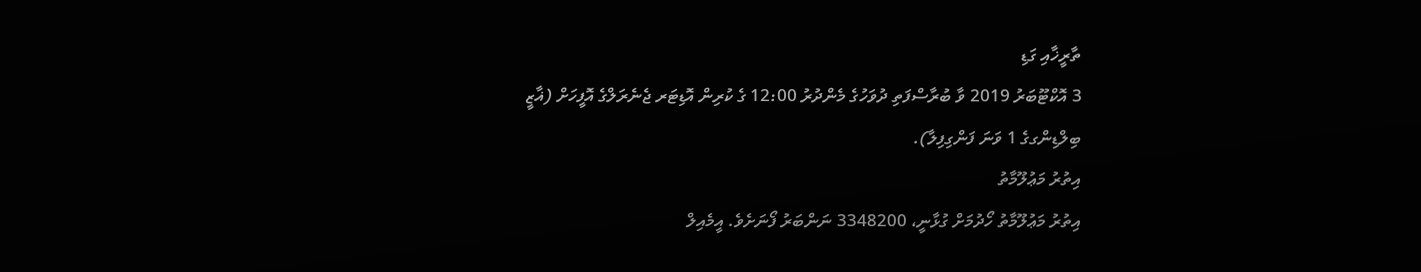ތާރީޚާއި ގަޑި
3 އޮކްޓޫބަރު 2019 ވާ ބުރާސްފަތި ދުވަހުގެ މެންދުރު 12:00 ގެ ކުރިން އޮޑިޓަރ ޖެނެރަލްގެ އޮފީހަށް (ޣާޒީ ބިލްޑިންގގެ 1 ވަނަ ފަންގިފިލާ).
އިތުރު މަޢުލޫމާތު
އިތުރު މަޢުލޫމާތު ހޯދުމަށް ގުޅާނީ، 3348200 ނަންބަރު ފޯނަށެވެ. އީމެއިލް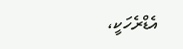އެޑްރެހަކީ،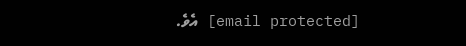[email protected] އެވެ.